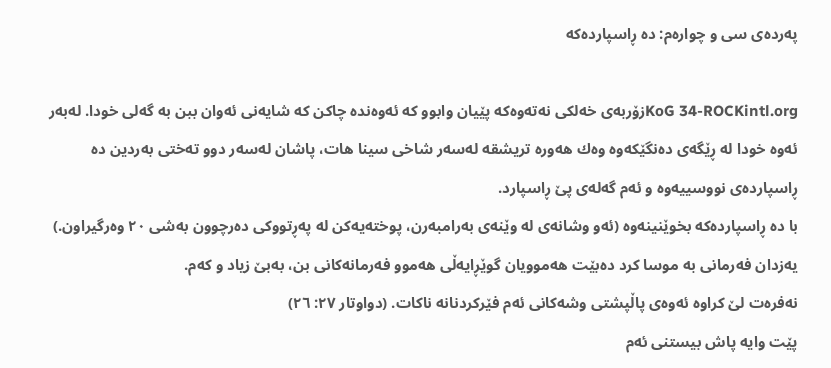پەردەی سی و چوارەم: دە ڕاسپارد‌ەکه‌‌‌‌

KoG 34-ROCKintl.orgزۆربەی خەلکی نەتەوەکە پێیان وابوو کە ئەوەندە چاکن کە شایەنی ئەوان ببن بە گەلی خودا. له‌به‌ر ئه‌وه‌ خودا له‌ ڕێگه‌ی ده‌نگێكه‌وه‌ وه‌ك هه‌وره‌ تریشقه‌ له‌سه‌ر شاخی سینا هات، پاشان له‌سه‌ر دوو ته‌ختی به‌ردین ده‌ ڕاسپارده‌ی نووسییه‌وه‌ و ئه‌م گه‌له‌ی پێ ڕاسپارد.
با ده‌ ڕاسپارده‌كه‌ بخوێنینه‌وه‌ (ئه‌و وشانه‌ی له‌ وێنه‌ی به‌رامبه‌رن، پوخته‌یه‌كن له‌ په‌ڕتووكی ده‌رچوون به‌شی ٢٠ وه‌رگیراون.)
یه‌زدان فه‌رمانی به‌ موسا كرد ده‌بێت هه‌موویان گوێڕایه‌ڵی هه‌موو فه‌رمانه‌كانی بن، به‌بێ‌ زیاد و كه‌م.
نه‌فره‌ت لێ كراوه‌ ئه‌وه‌ی پاڵپشتی وشه‌كانی ئه‌م فێركردنانه‌ ناكات. (دواوتار ٢٧: ٢٦)
پێت وایه‌ پاش بیستنی ئه‌م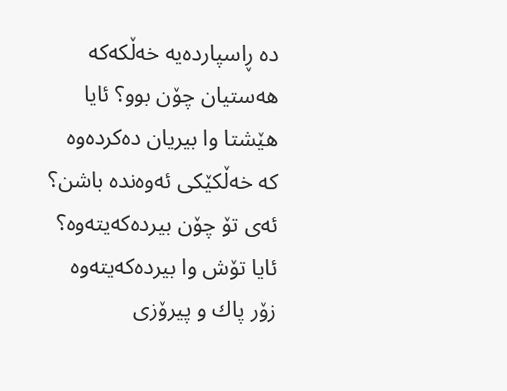ده‌ ڕاسپارده‌یه‌ خه‌ڵكه‌كه‌ هه‌ستیان چۆن بوو؟ ئایا هێشتا وا بیریان ده‌كرده‌وه‌ كه‌ خه‌ڵكێكی ئه‌وه‌نده‌ باشن؟ ئه‌ی تۆ چۆن بیرده‌كه‌یته‌وه‌؟ ئایا تۆش وا بیرده‌كه‌یته‌وه‌ زۆر پاك و پیرۆزی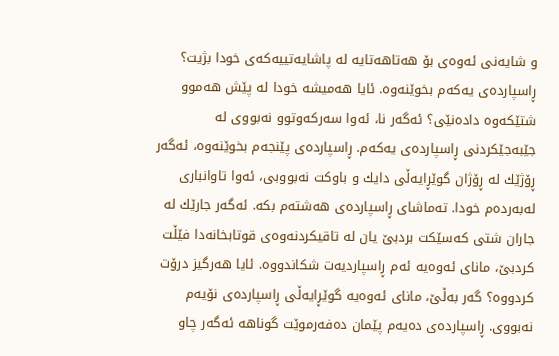و شایه‌نی ئه‌وه‌ی بۆ هه‌تاهه‌تایه‌ له‌ پاشایه‌تییه‌كه‌ی خودا بژیت؟
ڕاسپارده‌ی یه‌كه‌م بخوێنه‌وه‌. ئایا هه‌میشه‌ خودا له‌ پێش هه‌موو شتێكه‌وه‌ داده‌نێی؟ ئه‌گه‌ر نا، ئه‌وا سه‌ركه‌وتوو نه‌بووی له‌ جێبه‌جێكردنی ڕاسپارده‌ی یه‌كه‌م. ڕاسپارده‌ی پێنجه‌م بخوێنه‌وه‌، ئه‌گه‌ر ڕۆژێك له‌ ڕۆژان گوێڕایه‌ڵی دایك و باوكت نه‌بووبی، ئه‌وا تاوانباری له‌به‌رده‌م خودا. ته‌ماشای ڕاسپارده‌ی هه‌شته‌م بكه‌. ئه‌گه‌ر جارێك له‌ جاران شتی كه‌سێكت بردبێ‌ یان له‌ تاقیكردنه‌وه‌ی قوتابخانه‌دا فێڵت كردبێ‌، مانای ئه‌وه‌یه‌ ئه‌م ڕاسپاردیه‌ت شكاندووه‌. ئایا هه‌رگیز درۆت كردووه‌؟ گه‌ر به‌ڵێ‌، مانای ئه‌وه‌یه‌ گوێڕایه‌ڵی ڕاسپارده‌ی نۆیه‌م نه‌بووی. ڕاسپارده‌ی ده‌یه‌م پێمان ده‌فه‌رموێت گوناهه‌ ئه‌گه‌ر چاو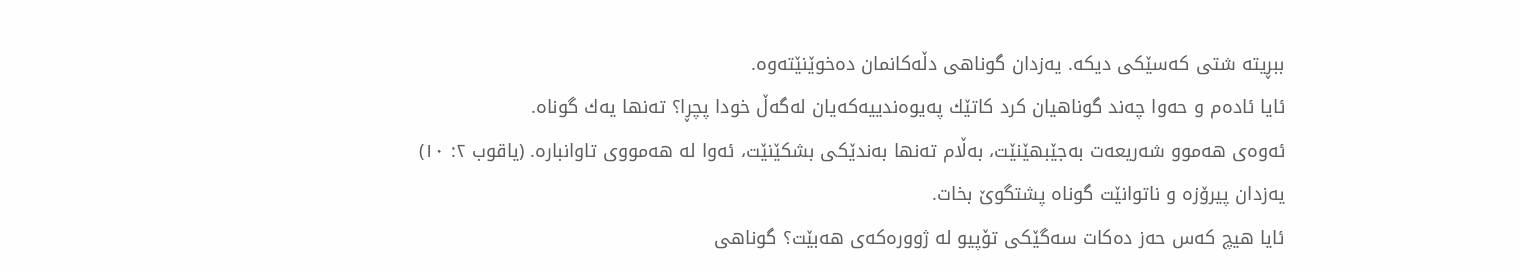ببڕیته‌ شتی كه‌سێكی دیكه‌. یه‌زدان گوناهی دڵه‌كانمان ده‌خوێنێته‌وه‌.
ئایا ئاده‌م و حه‌وا چه‌ند گوناهیان كرد كاتێك په‌یوه‌ندییه‌كه‌یان له‌گه‌ڵ خودا پچڕا؟ ته‌نها یه‌ك گوناه.
ئه‌وه‌ی هه‌موو شه‌ریعه‌ت به‌جێبهێنێت، به‌ڵام ته‌نها به‌ندێكی بشكێنێت، ئه‌وا له‌ هه‌مووی تاوانباره‌. (یاقوب ٢: ١٠)
یه‌زدان پیرۆزه‌ و ناتوانێت گوناه پشتگوێ‌ بخات.
ئایا هیچ كه‌س حه‌ز ده‌كات سه‌گێكی تۆپیو له‌ ژووره‌كه‌ی هه‌بێت؟ گوناهی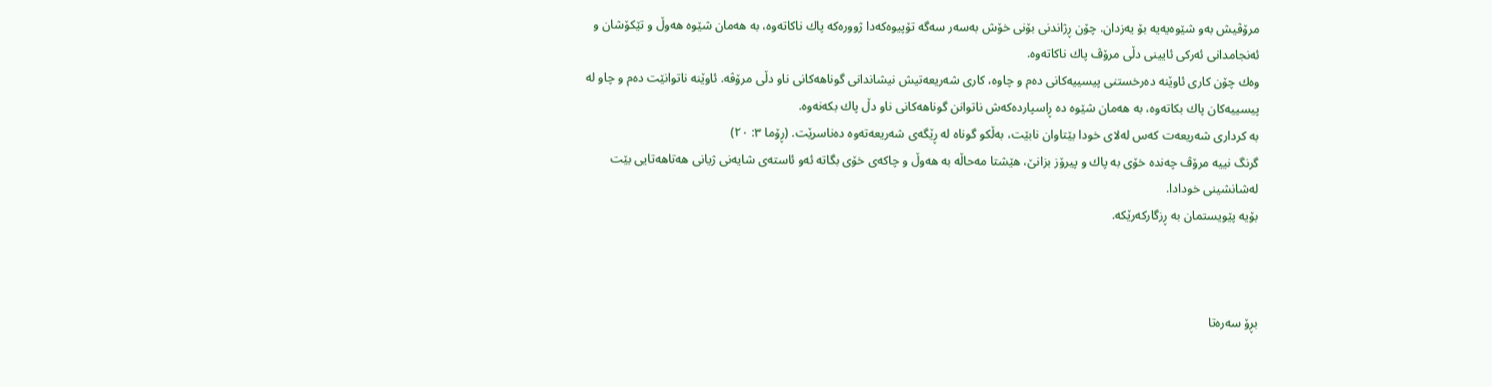مرۆڤیش به‌و شێوه‌یه‌یه‌ بۆ یه‌زدان. چۆن ڕژاندنی بۆنی خۆش به‌سه‌ر سه‌گه‌ تۆپیوه‌كه‌دا ژووره‌كه‌ پاك ناكاته‌وه‌، به‌ هه‌مان شێوه‌ هه‌وڵ و تێكۆشان و ئه‌نجامدانی ئه‌ركی ئایینی دڵی مرۆڤ پاك ناكاته‌وه‌.
وه‌ك چۆن كاری ئاوێنه‌ ده‌رخستنی پیسییه‌كانی ده‌م و چاوه‌، كاری شه‌ریعه‌تیش نیشاندانی گوناهه‌كانی ناو دڵی مرۆڤه‌. ئاوێنه‌ ناتوانێت ده‌م و چاو له‌ پیسییه‌كان پاك بكاته‌وه‌، به‌ هه‌مان شێوه‌ ده‌ ڕاسپارده‌كه‌ش ناتوانن گوناهه‌كانی ناو دڵ پاك بكه‌نه‌وه‌.
به‌ كرداری شه‌ریعه‌ت كه‌س له‌لای خودا بێتاوان نابێت، به‌ڵكو گوناه له‌ ڕێگه‌ی شه‌ریعه‌ته‌وه‌ ده‌ناسرێت. (ڕۆما ٣: ٢٠)
گرنگ نییه‌ مرۆڤ چه‌نده‌ خۆی به‌ پاك و پیرۆز بزانێ‌، هێشتا مه‌حاڵه‌ به‌ هه‌وڵ و چاكه‌ی خۆی بگاته‌ ئه‌و ئاسته‌ی شایه‌نی ژیانی هه‌تاهه‌تایی بێت له‌شانشینی خودادا.
بۆیه‌ پێویستمان به‌ ڕزگاركه‌رێكه‌.



بڕۆ سەرەتا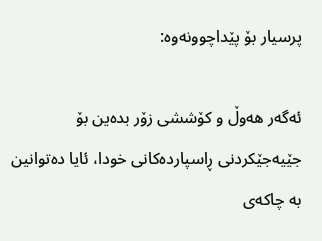پرسیار بۆ پێداچوونەوە:

ئەگەر هەوڵ و كۆششی زۆر بدەین بۆ جێیەجێكردنی ڕاسپاردەكانی خودا، ئایا دەتوانین بە چاكەی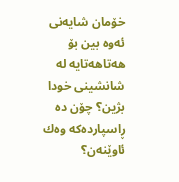خۆمان شایەنی ئەوە بین بۆ هەتاهەتایه لە شانشینی خودا بژین؟ چۆن دە ڕاسپاردەكە وەك ئاوێنەن؟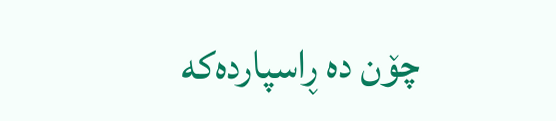چۆن ده ڕاسپاردەكە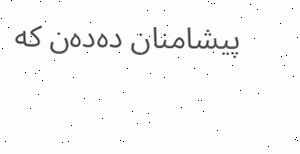پیشامنان دەدەن كە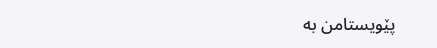پێویستامن بە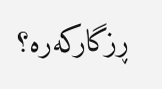ڕزگاركەرە؟